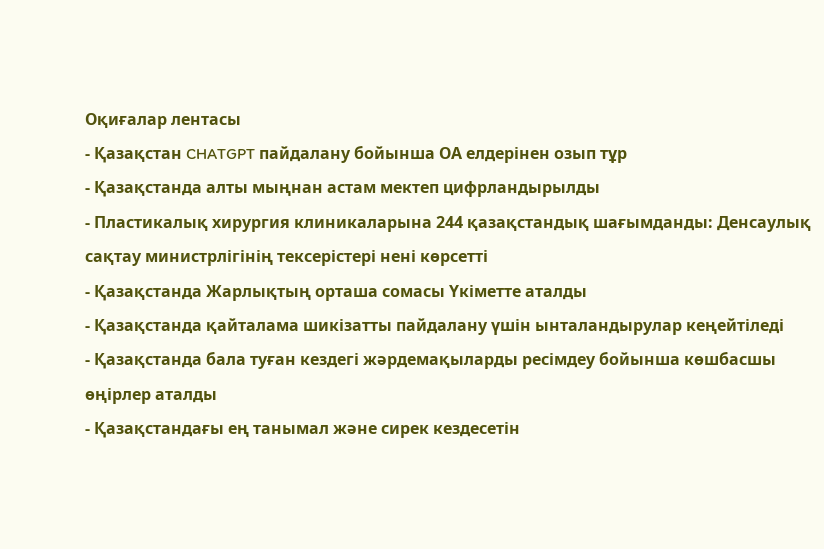Оқиғалар лентасы
- Қазақстан CHATGPT пайдалану бойынша ОА елдерінен озып тұр
- Қазақстанда алты мыңнан астам мектеп цифрландырылды
- Пластикалық хирургия клиникаларына 244 қазақстандық шағымданды: Денсаулық сақтау министрлігінің тексерістері нені көрсетті
- Қазақстанда Жарлықтың орташа сомасы Үкіметте аталды
- Қазақстанда қайталама шикізатты пайдалану үшін ынталандырулар кеңейтіледі
- Қазақстанда бала туған кездегі жәрдемақыларды ресімдеу бойынша көшбасшы өңірлер аталды
- Қазақстандағы ең танымал және сирек кездесетін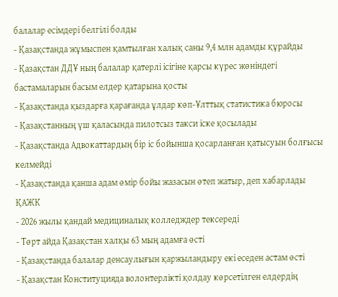балалар есімдері белгілі болды
- Қазақстанда жұмыспен қамтылған халық саны 9,4 млн адамды құрайды
- Қазақстан ДДҰ ның балалар қатерлі ісігіне қарсы күрес жөніндегі бастамаларын басым елдер қатарына қосты
- Қазақстанда қыздарға қарағанда ұлдар көп-Ұлттық статистика бюросы
- Қазақстанның үш қаласында пилотсыз такси іске қосылады
- Қазақстанда Адвокаттардың бір іс бойынша қосарланған қатысуын болғысы келмейді
- Қазақстанда қанша адам өмір бойы жазасын өтеп жатыр, деп хабарлады ҚАЖК
- 2026 жылы қандай медициналық колледждер тексереді
- Төрт айда Қазақстан халқы 63 мың адамға өсті
- Қазақстанда балалар денсаулығын қаржыландыру екі еседен астам өсті
- Қазақстан Конституцияда волонтерлікті қолдау көрсетілген елдердің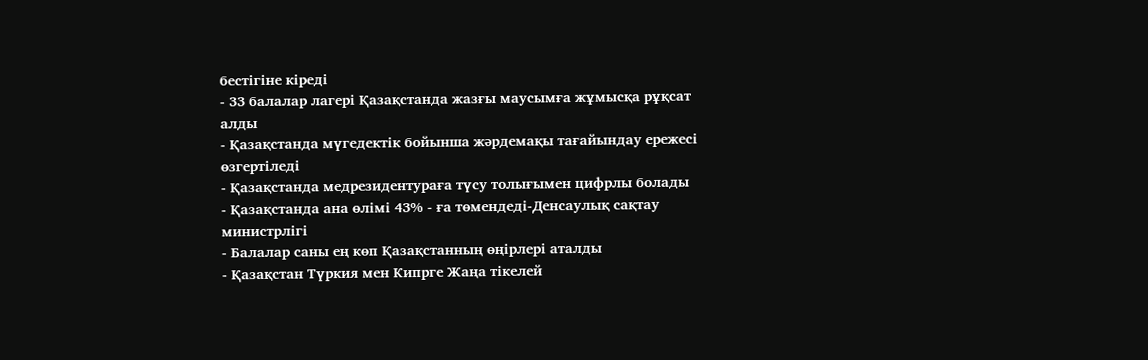бестігіне кіреді
- 33 балалар лагері Қазақстанда жазғы маусымға жұмысқа рұқсат алды
- Қазақстанда мүгедектік бойынша жәрдемақы тағайындау ережесі өзгертіледі
- Қазақстанда медрезидентураға түсу толығымен цифрлы болады
- Қазақстанда ана өлімі 43% - ға төмендеді-Денсаулық сақтау министрлігі
- Балалар саны ең көп Қазақстанның өңірлері аталды
- Қазақстан Түркия мен Кипрге Жаңа тікелей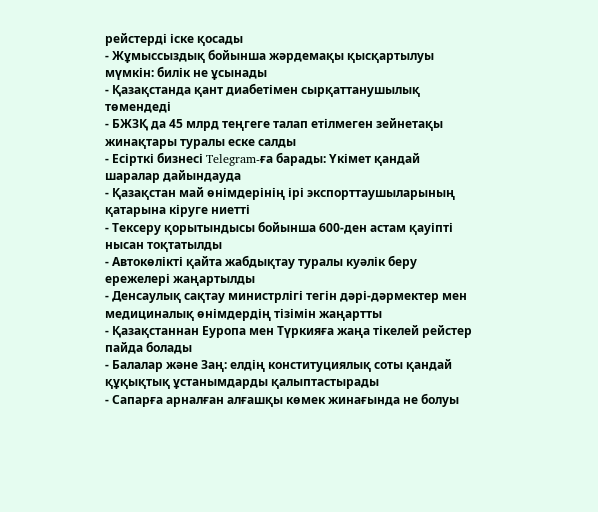рейстерді іске қосады
- Жұмыссыздық бойынша жәрдемақы қысқартылуы мүмкін: билік не ұсынады
- Қазақстанда қант диабетімен сырқаттанушылық төмендеді
- БЖЗҚ да 45 млрд теңгеге талап етілмеген зейнетақы жинақтары туралы еске салды
- Есірткі бизнесі Telegram-ға барады: Үкімет қандай шаралар дайындауда
- Қазақстан май өнімдерінің ірі экспорттаушыларының қатарына кіруге ниетті
- Тексеру қорытындысы бойынша 600-ден астам қауіпті нысан тоқтатылды
- Автокөлікті қайта жабдықтау туралы куәлік беру ережелері жаңартылды
- Денсаулық сақтау министрлігі тегін дәрі-дәрмектер мен медициналық өнімдердің тізімін жаңартты
- Қазақстаннан Еуропа мен Түркияға жаңа тікелей рейстер пайда болады
- Балалар және Заң: елдің конституциялық соты қандай құқықтық ұстанымдарды қалыптастырады
- Сапарға арналған алғашқы көмек жинағында не болуы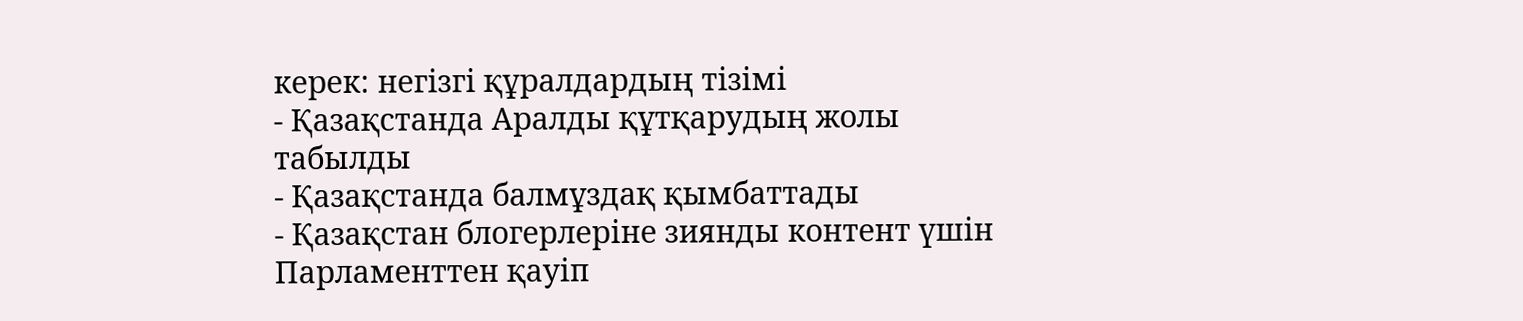керек: негізгі құралдардың тізімі
- Қазақстанда Аралды құтқарудың жолы табылды
- Қазақстанда балмұздақ қымбаттады
- Қазақстан блогерлеріне зиянды контент үшін Парламенттен қауіп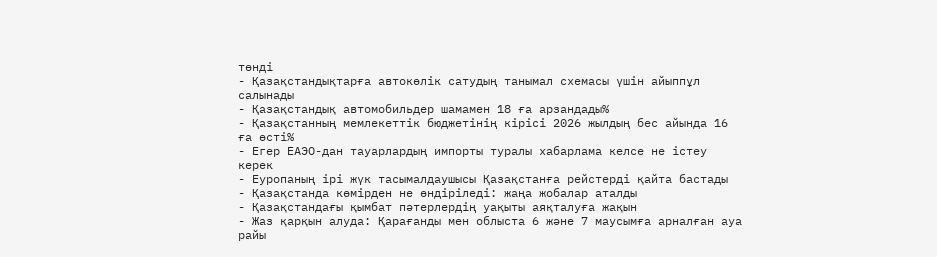төнді
- Қазақстандықтарға автокөлік сатудың танымал схемасы үшін айыппұл салынады
- Қазақстандық автомобильдер шамамен 18 ға арзандады%
- Қазақстанның мемлекеттік бюджетінің кірісі 2026 жылдың бес айында 16 ға өсті%
- Егер ЕАЭО-дан тауарлардың импорты туралы хабарлама келсе не істеу керек
- Еуропаның ірі жүк тасымалдаушысы Қазақстанға рейстерді қайта бастады
- Қазақстанда көмірден не өндіріледі: жаңа жобалар аталды
- Қазақстандағы қымбат пәтерлердің уақыты аяқталуға жақын
- Жаз қарқын алуда: Қарағанды мен облыста 6 және 7 маусымға арналған ауа райы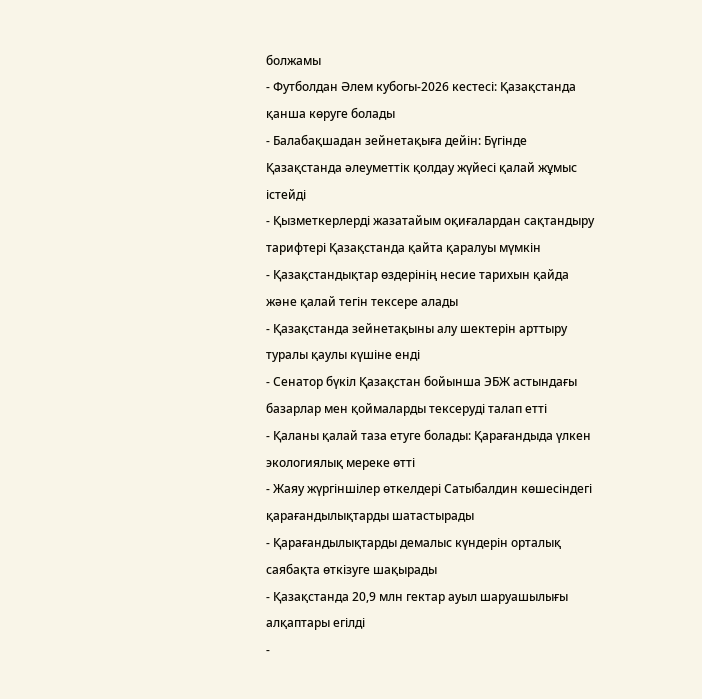болжамы
- Футболдан Әлем кубогы-2026 кестесі: Қазақстанда қанша көруге болады
- Балабақшадан зейнетақыға дейін: Бүгінде Қазақстанда әлеуметтік қолдау жүйесі қалай жұмыс істейді
- Қызметкерлерді жазатайым оқиғалардан сақтандыру тарифтері Қазақстанда қайта қаралуы мүмкін
- Қазақстандықтар өздерінің несие тарихын қайда және қалай тегін тексере алады
- Қазақстанда зейнетақыны алу шектерін арттыру туралы қаулы күшіне енді
- Сенатор бүкіл Қазақстан бойынша ЭБЖ астындағы базарлар мен қоймаларды тексеруді талап етті
- Қаланы қалай таза етуге болады: Қарағандыда үлкен экологиялық мереке өтті
- Жаяу жүргіншілер өткелдері Сатыбалдин көшесіндегі қарағандылықтарды шатастырады
- Қарағандылықтарды демалыс күндерін орталық саябақта өткізуге шақырады
- Қазақстанда 20,9 млн гектар ауыл шаруашылығы алқаптары егілді
-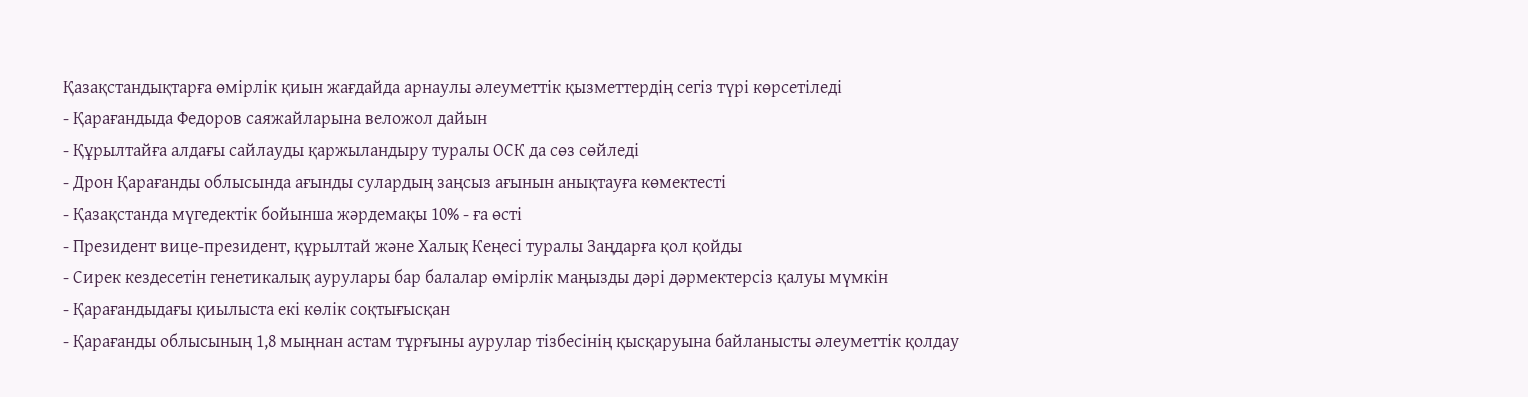Қазақстандықтарға өмірлік қиын жағдайда арнаулы әлеуметтік қызметтердің сегіз түрі көрсетіледі
- Қарағандыда Федоров саяжайларына веложол дайын
- Құрылтайға алдағы сайлауды қаржыландыру туралы ОСК да сөз сөйледі
- Дрон Қарағанды облысында ағынды сулардың заңсыз ағынын анықтауға көмектесті
- Қазақстанда мүгедектік бойынша жәрдемақы 10% - ға өсті
- Президент вице-президент, құрылтай және Халық Кеңесі туралы Заңдарға қол қойды
- Сирек кездесетін генетикалық аурулары бар балалар өмірлік маңызды дәрі дәрмектерсіз қалуы мүмкін
- Қарағандыдағы қиылыста екі көлік соқтығысқан
- Қарағанды облысының 1,8 мыңнан астам тұрғыны аурулар тізбесінің қысқаруына байланысты әлеуметтік қолдау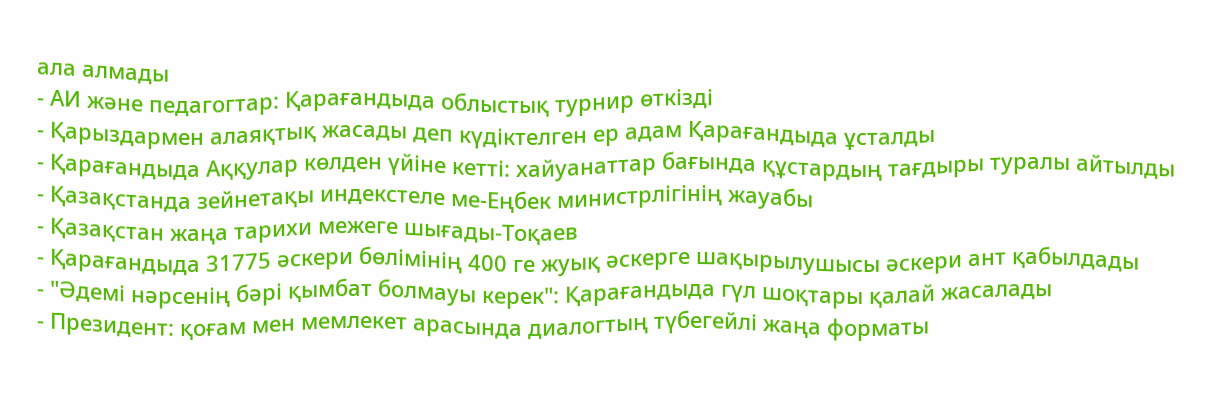ала алмады
- АИ және педагогтар: Қарағандыда облыстық турнир өткізді
- Қарыздармен алаяқтық жасады деп күдіктелген ер адам Қарағандыда ұсталды
- Қарағандыда Аққулар көлден үйіне кетті: хайуанаттар бағында құстардың тағдыры туралы айтылды
- Қазақстанда зейнетақы индекстеле ме-Еңбек министрлігінің жауабы
- Қазақстан жаңа тарихи межеге шығады-Тоқаев
- Қарағандыда 31775 әскери бөлімінің 400 ге жуық әскерге шақырылушысы әскери ант қабылдады
- "Әдемі нәрсенің бәрі қымбат болмауы керек": Қарағандыда гүл шоқтары қалай жасалады
- Президент: қоғам мен мемлекет арасында диалогтың түбегейлі жаңа форматы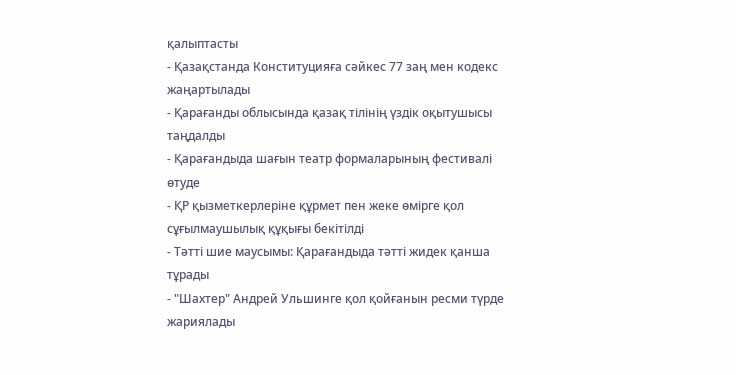қалыптасты
- Қазақстанда Конституцияға сәйкес 77 заң мен кодекс жаңартылады
- Қарағанды облысында қазақ тілінің үздік оқытушысы таңдалды
- Қарағандыда шағын театр формаларының фестивалі өтуде
- ҚР қызметкерлеріне құрмет пен жеке өмірге қол сұғылмаушылық құқығы бекітілді
- Тәтті шие маусымы: Қарағандыда тәтті жидек қанша тұрады
- "Шахтер" Андрей Ульшинге қол қойғанын ресми түрде жариялады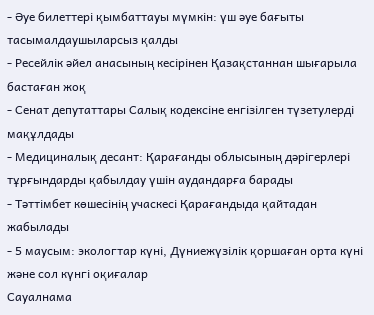- Әуе билеттері қымбаттауы мүмкін: үш әуе бағыты тасымалдаушыларсыз қалды
- Ресейлік әйел анасының кесірінен Қазақстаннан шығарыла бастаған жоқ
- Сенат депутаттары Салық кодексіне енгізілген түзетулерді мақұлдады
- Медициналық десант: Қарағанды облысының дәрігерлері тұрғындарды қабылдау үшін аудандарға барады
- Тәттімбет көшесінің учаскесі Қарағандыда қайтадан жабылады
- 5 маусым: экологтар күні, Дүниежүзілік қоршаған орта күні және сол күнгі оқиғалар
Сауалнама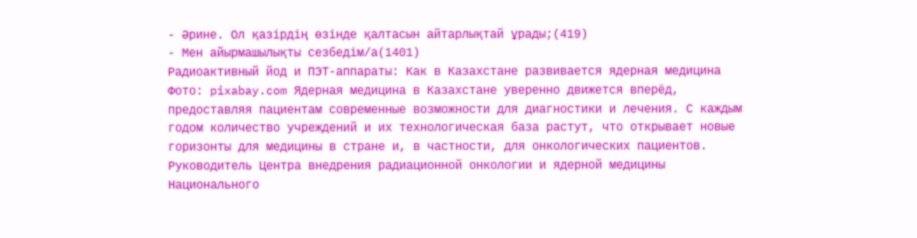- Әрине. Ол қазірдің өзінде қалтасын айтарлықтай ұрады;(419)
- Мен айырмашылықты сезбедім/а(1401)
Радиоактивный йод и ПЭТ-аппараты: Как в Казахстане развивается ядерная медицина
Фото: pixabay.com Ядерная медицина в Казахстане уверенно движется вперёд, предоставляя пациентам современные возможности для диагностики и лечения. С каждым годом количество учреждений и их технологическая база растут, что открывает новые горизонты для медицины в стране и, в частности, для онкологических пациентов. Руководитель Центра внедрения радиационной онкологии и ядерной медицины Национального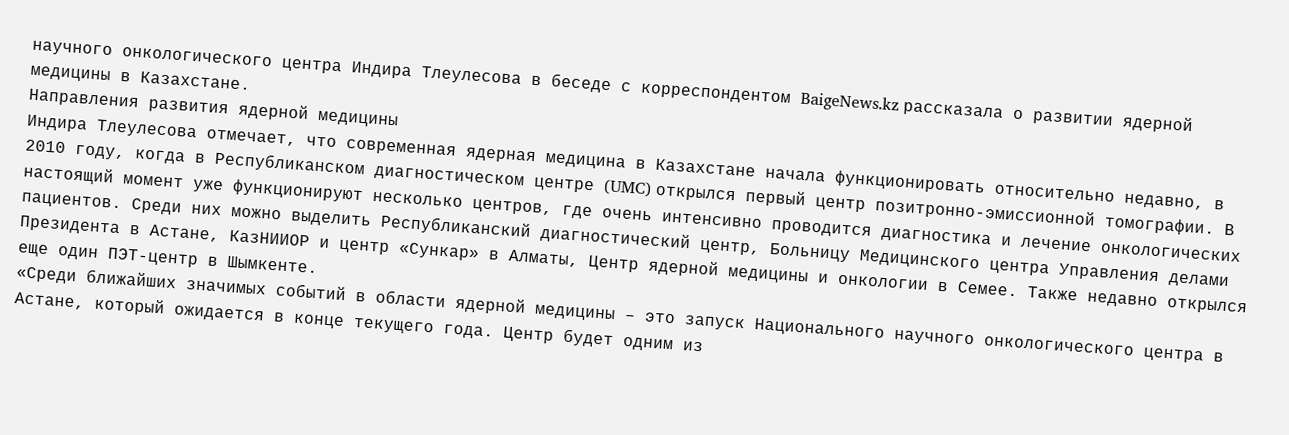научного онкологического центра Индира Тлеулесова в беседе с корреспондентом BaigeNews.kz рассказала о развитии ядерной медицины в Казахстане.
Направления развития ядерной медицины
Индира Тлеулесова отмечает, что современная ядерная медицина в Казахстане начала функционировать относительно недавно, в 2010 году, когда в Республиканском диагностическом центре (UMC) открылся первый центр позитронно-эмиссионной томографии. В настоящий момент уже функционируют несколько центров, где очень интенсивно проводится диагностика и лечение онкологических пациентов. Среди них можно выделить Республиканский диагностический центр, Больницу Медицинского центра Управления делами Президента в Астане, КазНИИОР и центр «Сункар» в Алматы, Центр ядерной медицины и онкологии в Семее. Также недавно открылся еще один ПЭТ-центр в Шымкенте.
«Среди ближайших значимых событий в области ядерной медицины – это запуск Национального научного онкологического центра в Астане, который ожидается в конце текущего года. Центр будет одним из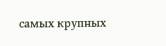самых крупных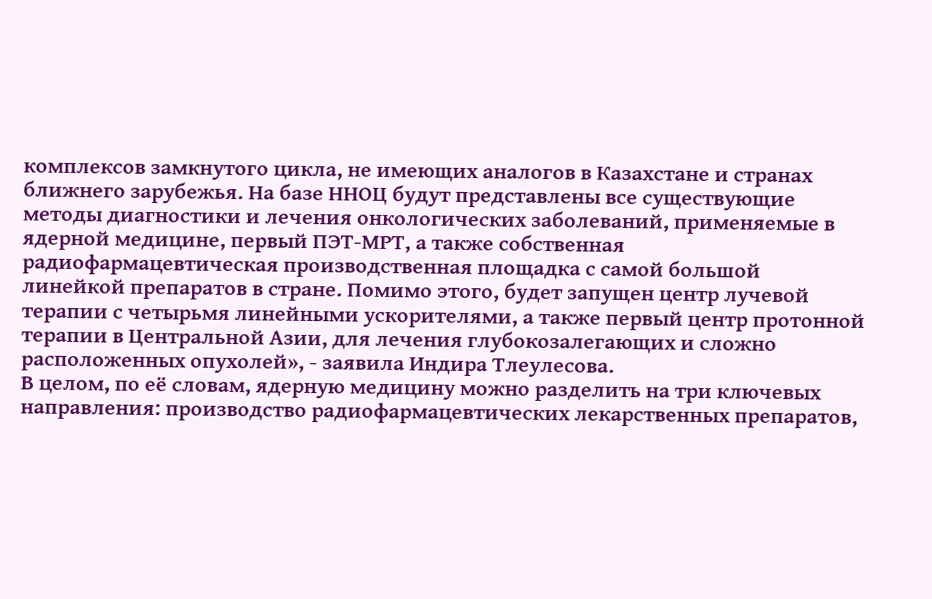комплексов замкнутого цикла, не имеющих аналогов в Казахстане и странах ближнего зарубежья. На базе ННОЦ будут представлены все существующие методы диагностики и лечения онкологических заболеваний, применяемые в ядерной медицине, первый ПЭТ-МРТ, а также собственная радиофармацевтическая производственная площадка с самой большой линейкой препаратов в стране. Помимо этого, будет запущен центр лучевой терапии с четырьмя линейными ускорителями, а также первый центр протонной терапии в Центральной Азии, для лечения глубокозалегающих и сложно расположенных опухолей», - заявила Индира Тлеулесова.
В целом, по её словам, ядерную медицину можно разделить на три ключевых направления: производство радиофармацевтических лекарственных препаратов,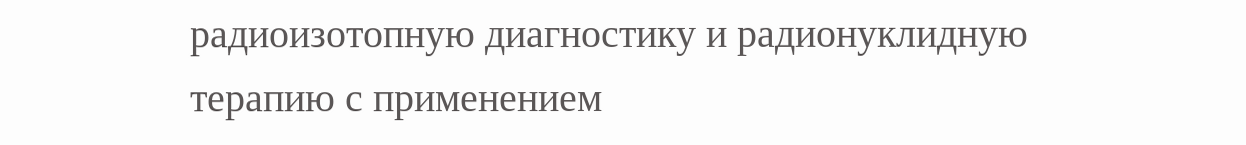радиоизотопную диагностику и радионуклидную терапию с применением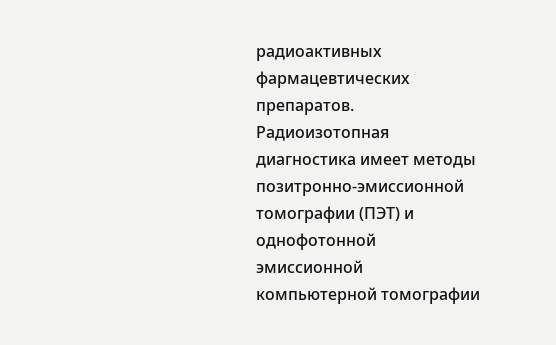радиоактивных фармацевтических препаратов.
Радиоизотопная диагностика имеет методы позитронно-эмиссионной томографии (ПЭТ) и однофотонной эмиссионной компьютерной томографии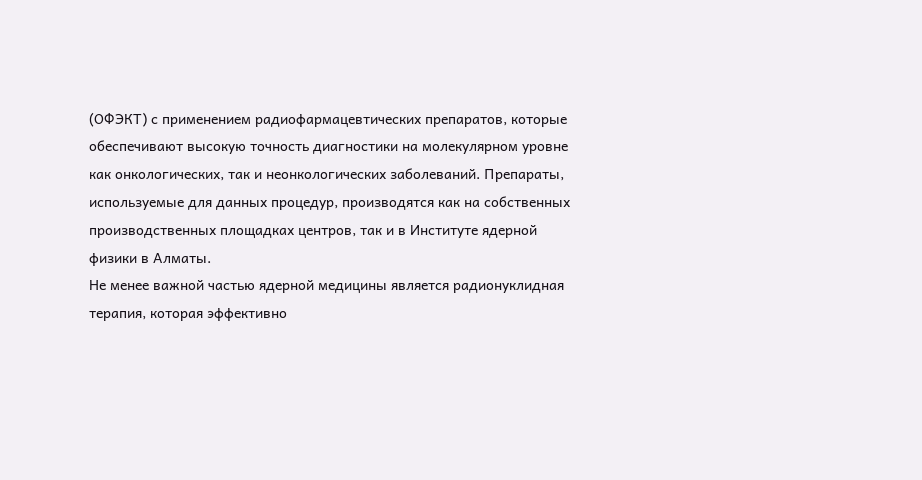(ОФЭКТ) с применением радиофармацевтических препаратов, которые обеспечивают высокую точность диагностики на молекулярном уровне как онкологических, так и неонкологических заболеваний. Препараты, используемые для данных процедур, производятся как на собственных производственных площадках центров, так и в Институте ядерной физики в Алматы.
Не менее важной частью ядерной медицины является радионуклидная терапия, которая эффективно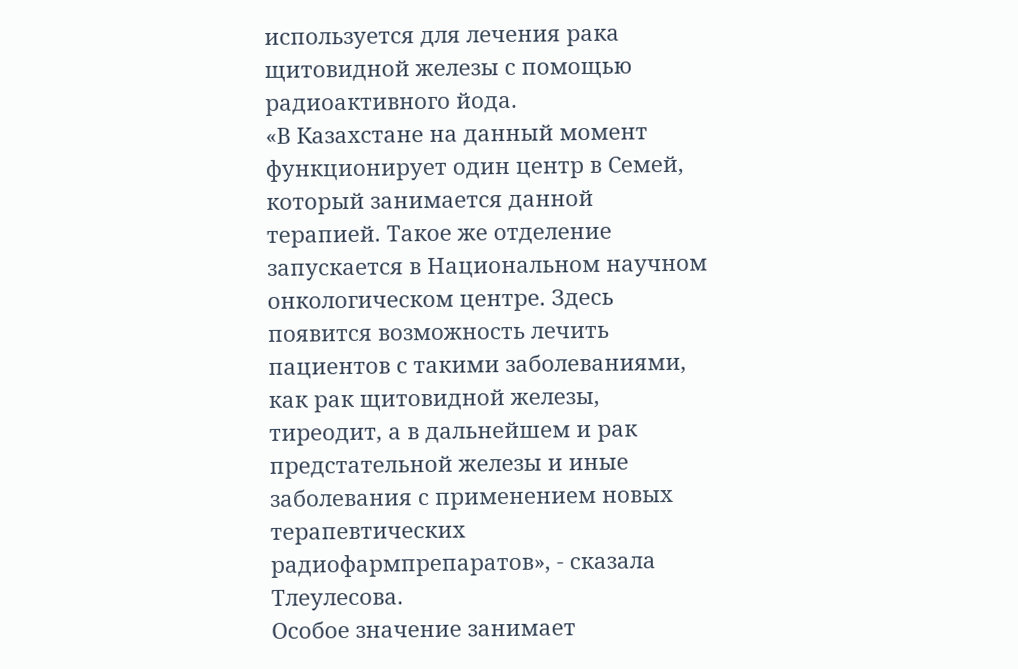используется для лечения рака щитовидной железы с помощью радиоактивного йода.
«В Казахстане на данный момент функционирует один центр в Семей, который занимается данной терапией. Такое же отделение запускается в Национальном научном онкологическом центре. Здесь появится возможность лечить пациентов с такими заболеваниями, как рак щитовидной железы, тиреодит, а в дальнейшем и рак предстательной железы и иные заболевания с применением новых терапевтических радиофармпрепаратов», - сказала Тлеулесова.
Особое значение занимает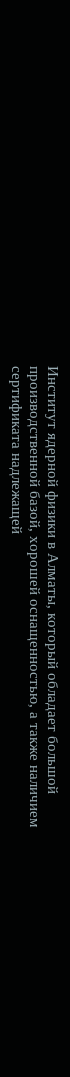Институт ядерной физики в Алматы, который обладает большой производственной базой, хорошей оснащенностью, а также наличием сертификата надлежащей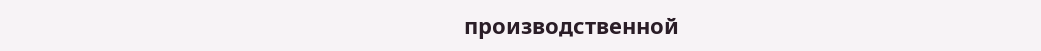производственной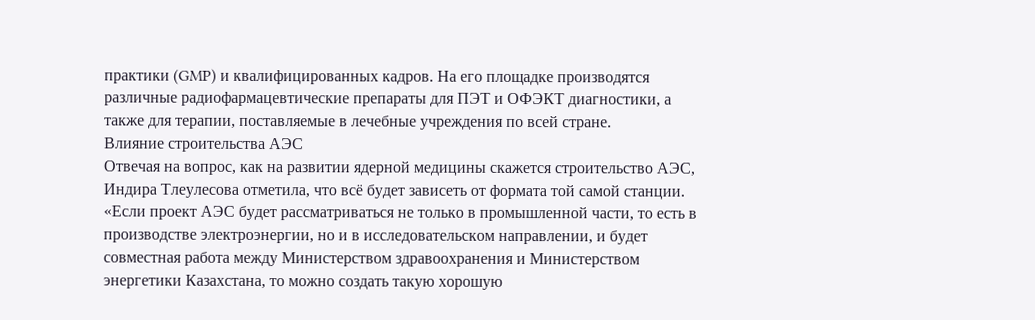практики (GMP) и квалифицированных кадров. На его площадке производятся различные радиофармацевтические препараты для ПЭТ и ОФЭКТ диагностики, а также для терапии, поставляемые в лечебные учреждения по всей стране.
Влияние строительства АЭС
Отвечая на вопрос, как на развитии ядерной медицины скажется строительство АЭС, Индира Тлеулесова отметила, что всё будет зависеть от формата той самой станции.
«Если проект АЭС будет рассматриваться не только в промышленной части, то есть в производстве электроэнергии, но и в исследовательском направлении, и будет совместная работа между Министерством здравоохранения и Министерством энергетики Казахстана, то можно создать такую хорошую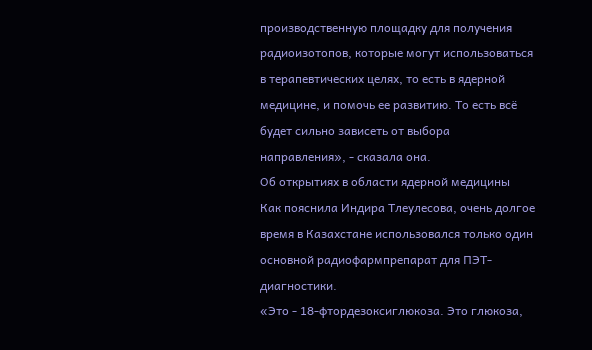производственную площадку для получения радиоизотопов, которые могут использоваться в терапевтических целях, то есть в ядерной медицине, и помочь ее развитию. То есть всё будет сильно зависеть от выбора направления», - сказала она.
Об открытиях в области ядерной медицины
Как пояснила Индира Тлеулесова, очень долгое время в Казахстане использовался только один основной радиофармпрепарат для ПЭТ-диагностики.
«Это - 18-фтордезоксиглюкоза. Это глюкоза,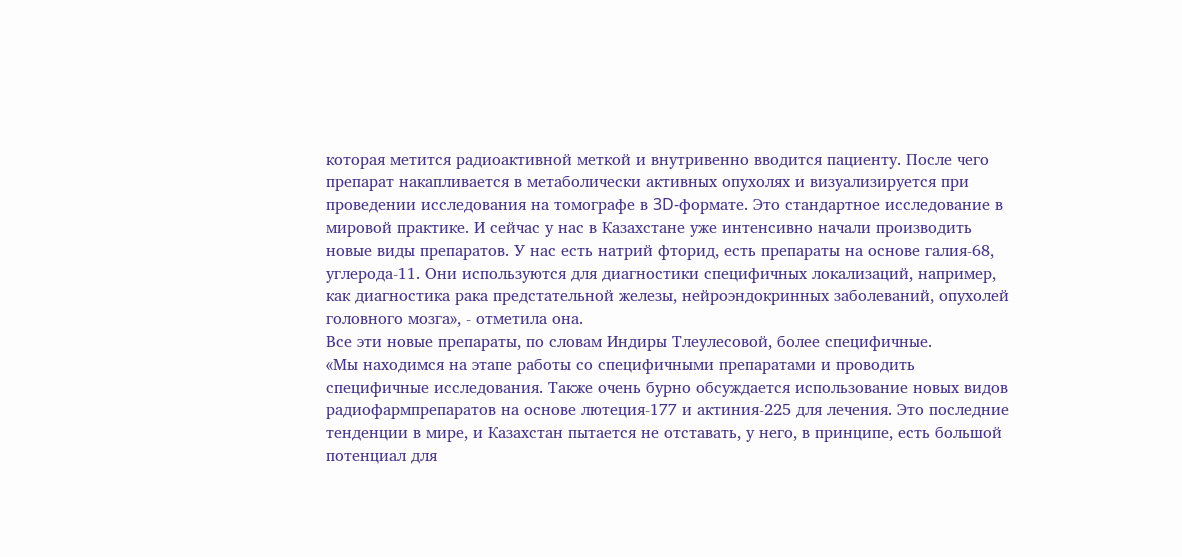которая метится радиоактивной меткой и внутривенно вводится пациенту. После чего препарат накапливается в метаболически активных опухолях и визуализируется при проведении исследования на томографе в 3D-формате. Это стандартное исследование в мировой практике. И сейчас у нас в Казахстане уже интенсивно начали производить новые виды препаратов. У нас есть натрий фторид, есть препараты на основе галия-68, углерода-11. Они используются для диагностики специфичных локализаций, например, как диагностика рака предстательной железы, нейроэндокринных заболеваний, опухолей головного мозга», - отметила она.
Все эти новые препараты, по словам Индиры Тлеулесовой, более специфичные.
«Мы находимся на этапе работы со специфичными препаратами и проводить специфичные исследования. Также очень бурно обсуждается использование новых видов радиофармпрепаратов на основе лютеция-177 и актиния-225 для лечения. Это последние тенденции в мире, и Казахстан пытается не отставать, у него, в принципе, есть большой потенциал для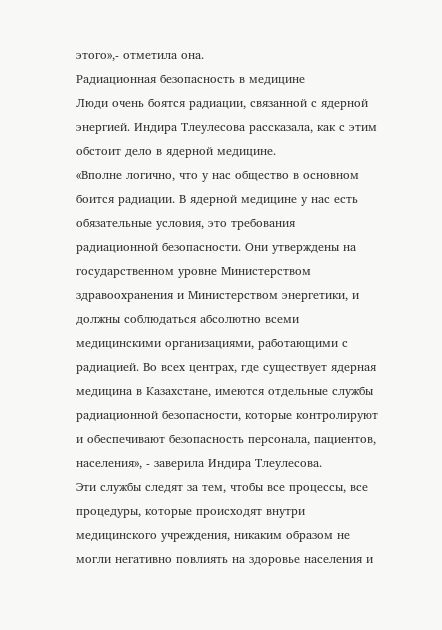этого»,- отметила она.
Радиационная безопасность в медицине
Люди очень боятся радиации, связанной с ядерной энергией. Индира Тлеулесова рассказала, как с этим обстоит дело в ядерной медицине.
«Вполне логично, что у нас общество в основном боится радиации. В ядерной медицине у нас есть обязательные условия, это требования радиационной безопасности. Они утверждены на государственном уровне Министерством здравоохранения и Министерством энергетики, и должны соблюдаться абсолютно всеми медицинскими организациями, работающими с радиацией. Во всех центрах, где существует ядерная медицина в Казахстане, имеются отдельные службы радиационной безопасности, которые контролируют и обеспечивают безопасность персонала, пациентов, населения», - заверила Индира Тлеулесова.
Эти службы следят за тем, чтобы все процессы, все процедуры, которые происходят внутри медицинского учреждения, никаким образом не могли негативно повлиять на здоровье населения и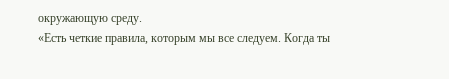окружающую среду.
«Есть четкие правила, которым мы все следуем. Когда ты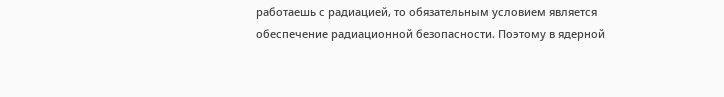работаешь с радиацией, то обязательным условием является обеспечение радиационной безопасности. Поэтому в ядерной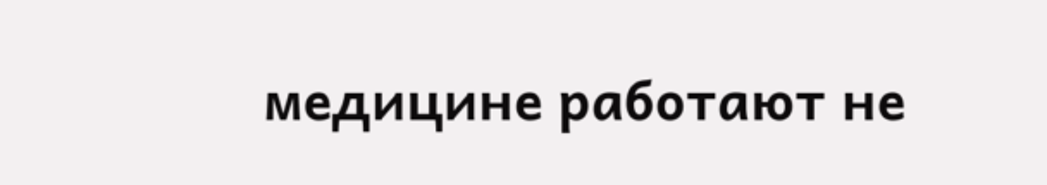медицине работают не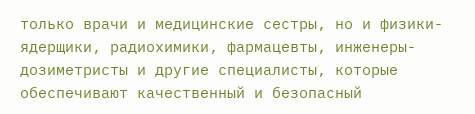только врачи и медицинские сестры, но и физики-ядерщики, радиохимики, фармацевты, инженеры-дозиметристы и другие специалисты, которые обеспечивают качественный и безопасный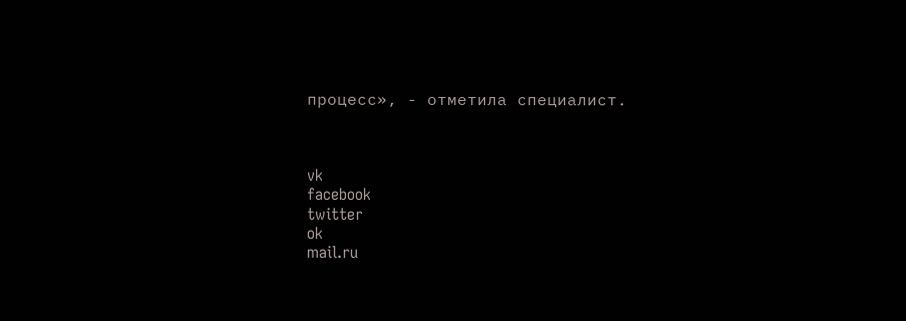процесс», - отметила специалист.



vk
facebook
twitter
ok
mail.ru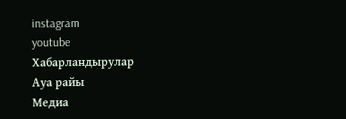instagram
youtube
Хабарландырулар
Ауа райы
Медиа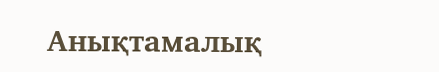Анықтамалық